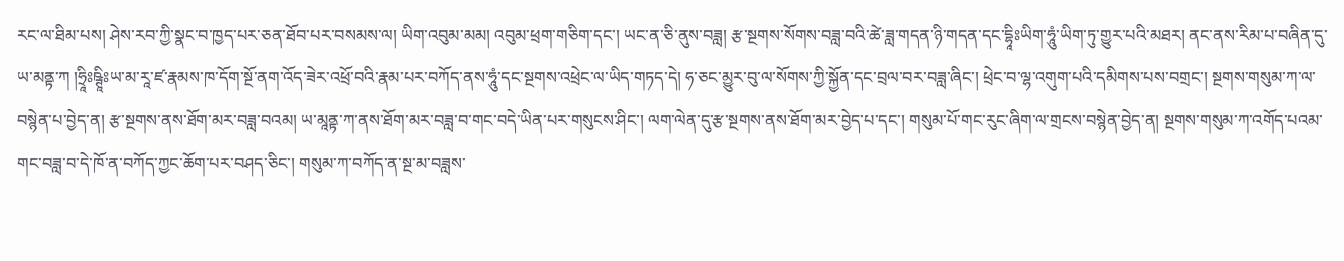རང་ལ་ཐིམ་པས། ཤེས་རབ་ཀྱི་སྣང་བ་ཁྱད་པར་ཅན་ཐོབ་པར་བསམས་ལ། ཡིག་འབུམ་མམ། འབུམ་ཕྲག་གཅིག་དང་། ཡང་ན་ཅི་ནུས་བཟླ། རྩ་སྔགས་སོགས་བཟླ་བའི་ཚེ་ཟླ་གདན་ཉི་གདན་དང་དྷཱིཿཡིག་ཧཱུཾ་ཡིག་ཏུ་གྱུར་པའི་མཐར། ནང་ནས་རིམ་པ་བཞིན་དུ་ཡ་མནྟ་ཀ །ཧྲཱིཿཥྚཱིཿཡ་མ་རཱ་ཛ་རྣམས་ཁ་དོག་སྔོ་ནག་འོད་ཟེར་འཕྲོ་བའི་རྣམ་པར་བཀོད་ནས་ཧཱུཾ་དང་སྔགས་འཕྲེང་ལ་ཡིད་གཏད་དེ། ཧ་ཅང་མྱུར་བུ་ལ་སོགས་ཀྱི་སྐྱོན་དང་བྲལ་བར་བཟླ་ཞིང་། ཕྲེང་བ་ལྷ་འགུག་པའི་དམིགས་པས་བགྲང་། སྔགས་གསུམ་ཀ་ལ་བསྙེན་པ་བྱེད་ན། རྩ་སྔགས་ནས་ཐོག་མར་བཟླ་བའམ། ཡ་མཱནྟ་ཀ་ནས་ཐོག་མར་བཟླ་བ་གང་བདེ་ཡིན་པར་གསུངས་ཤིང་། ལག་ལེན་དུ་རྩ་སྔགས་ནས་ཐོག་མར་བྱེད་པ་དང་། གསུམ་པོ་གང་རུང་ཞིག་ལ་གྲངས་བསྙེན་བྱེད་ན། སྔགས་གསུམ་ཀ་འགོད་པའམ་གང་བཟླ་བ་དེ་ཁོ་ན་བཀོད་ཀྱང་ཆོག་པར་བཤད་ཅིང་། གསུམ་ཀ་བཀོད་ན་སྔ་མ་བཟླས་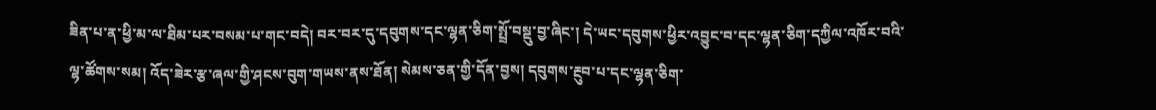ཟིན་པ་ན་ཕྱི་མ་ལ་ཐིམ་པར་བསམ་པ་གང་བདེ། བར་བར་དུ་དབུགས་དང་ལྷན་ཅིག་སྤྲོ་བསྡུ་བྱ་ཞིང་། དེ་ཡང་དབུགས་ཕྱིར་འབྱུང་བ་དང་ལྷན་ཅིག་དཀྱིལ་འཁོར་བའི་ལྷ་ཚོགས་སམ། འོད་ཟེར་རྩ་ཞལ་གྱི་ཤངས་བུག་གཡས་ནས་ཐོན། སེམས་ཅན་གྱི་དོན་བྱས། དབུགས་རྔུབ་པ་དང་ལྷན་ཅིག་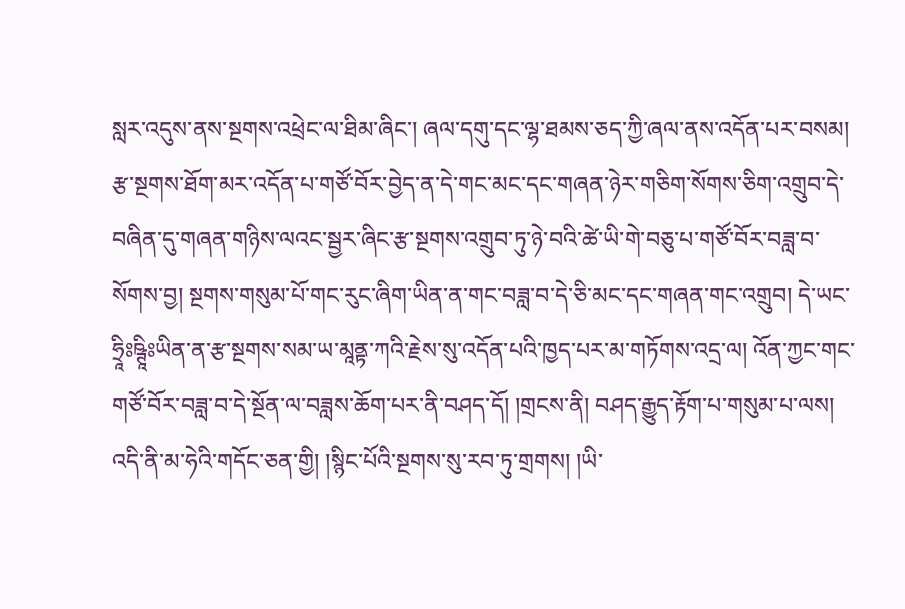སླར་འདུས་ནས་སྔགས་འཕྲེང་ལ་ཐིམ་ཞིང་། ཞལ་དགུ་དང་ལྷ་ཐམས་ཅད་ཀྱི་ཞལ་ནས་འདོན་པར་བསམ། རྩ་སྔགས་ཐོག་མར་འདོན་པ་གཙོ་བོར་བྱེད་ན་དེ་གང་མང་དང་གཞན་ཉེར་གཅིག་སོགས་ཅིག་འགྲུབ་དེ་བཞིན་དུ་གཞན་གཉིས་ལའང་སྦྱར་ཞིང་རྩ་སྔགས་འགྲུབ་ཏུ་ཉེ་བའི་ཚེ་ཡི་གེ་བཅུ་པ་གཙོ་བོར་བཟླ་བ་སོགས་བྱ། སྔགས་གསུམ་པོ་གང་རུང་ཞིག་ཡིན་ན་གང་བཟླ་བ་དེ་ཅི་མང་དང་གཞན་གང་འགྲུབ། དེ་ཡང་ཧྲཱིཿཥྚཱིཿཡིན་ན་རྩ་སྔགས་སམ་ཡ་མཱནྟ་ཀའི་རྗེས་སུ་འདོན་པའི་ཁྱད་པར་མ་གཏོགས་འདྲ་ལ། འོན་ཀྱང་གང་གཙོ་བོར་བཟླ་བ་དེ་སྔོན་ལ་བཟླས་ཆོག་པར་ནི་བཤད་དོ། །གྲངས་ནི། བཤད་རྒྱུད་རྟོག་པ་གསུམ་པ་ལས། འདི་ནི་མ་ཧེའི་གདོང་ཅན་གྱི། །སྙིང་པོའི་སྔགས་སུ་རབ་ཏུ་གྲགས། །ཡི་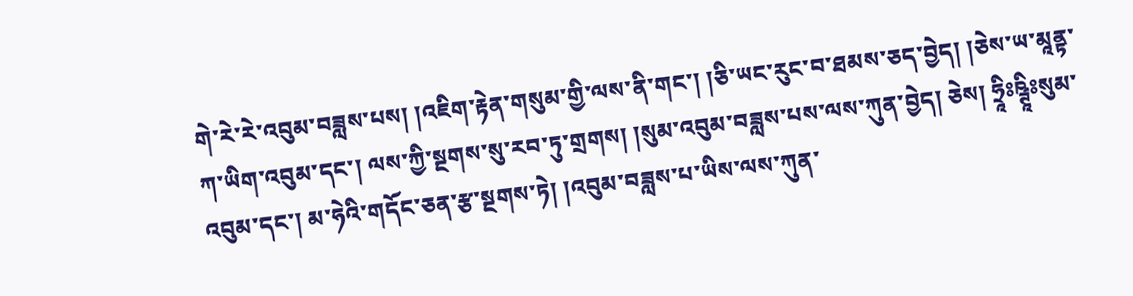གེ་རེ་རེ་འབུམ་བཟླས་པས། །འཇིག་རྟེན་གསུམ་གྱི་ལས་ནི་གང་། །ཅི་ཡང་རུང་བ་ཐམས་ཅད་བྱེད། །ཅེས་ཡ་མཱནྟ་ཀ་ཡིག་འབུམ་དང་། ལས་ཀྱི་སྔགས་སུ་རབ་ཏུ་གྲགས། །སུམ་འབུམ་བཟླས་པས་ལས་ཀུན་བྱེད། ཅེས། ཧྲཱིཿཥྚཱིཿསུམ་འབུམ་དང་། མ་ཧེའི་གདོང་ཅན་རྩ་སྔགས་ཏེ། །འབུམ་བཟླས་པ་ཡིས་ལས་ཀུན་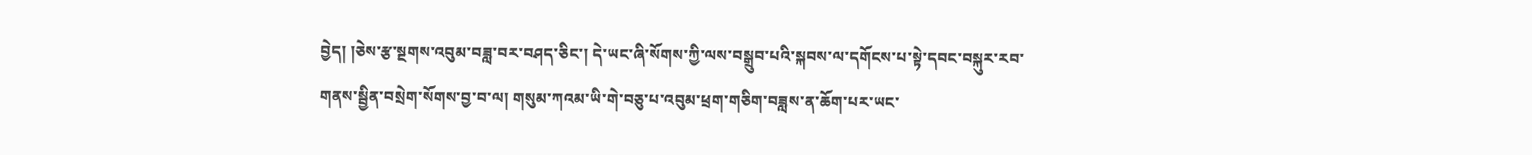བྱེད། །ཅེས་རྩ་སྔགས་འབུམ་བཟླ་བར་བཤད་ཅིང་། དེ་ཡང་ཞི་སོགས་ཀྱི་ལས་བསྒྲུབ་པའི་སྐབས་ལ་དགོངས་པ་སྟེ་དབང་བསྐུར་རབ་གནས་སྦྱིན་བསྲེག་སོགས་བྱ་བ་ལ། གསུམ་ཀའམ་ཡི་གེ་བཅུ་པ་འབུམ་ཕྲག་གཅིག་བཟླས་ན་ཆོག་པར་ཡང་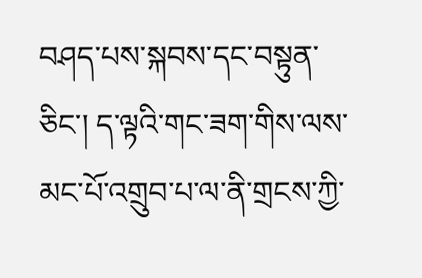བཤད་པས་སྐབས་དང་བསྟུན་ཅིང་། ད་ལྟའི་གང་ཟག་གིས་ལས་མང་པོ་འགྲུབ་པ་ལ་ནི་གྲངས་ཀྱི་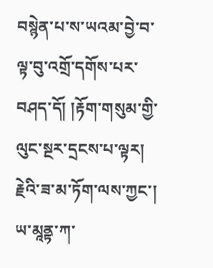བསྙེན་པ་ས་ཡའམ་བྱེ་བ་ལྟ་བུ་འགྲོ་དགོས་པར་བཤད་དོ། །རྟོག་གསུམ་གྱི་ལུང་སྔར་དྲངས་པ་ལྟར། རྗེའི་ཟ་མ་ཏོག་ལས་ཀྱང་། ཡ་མཱནྟ་ཀ་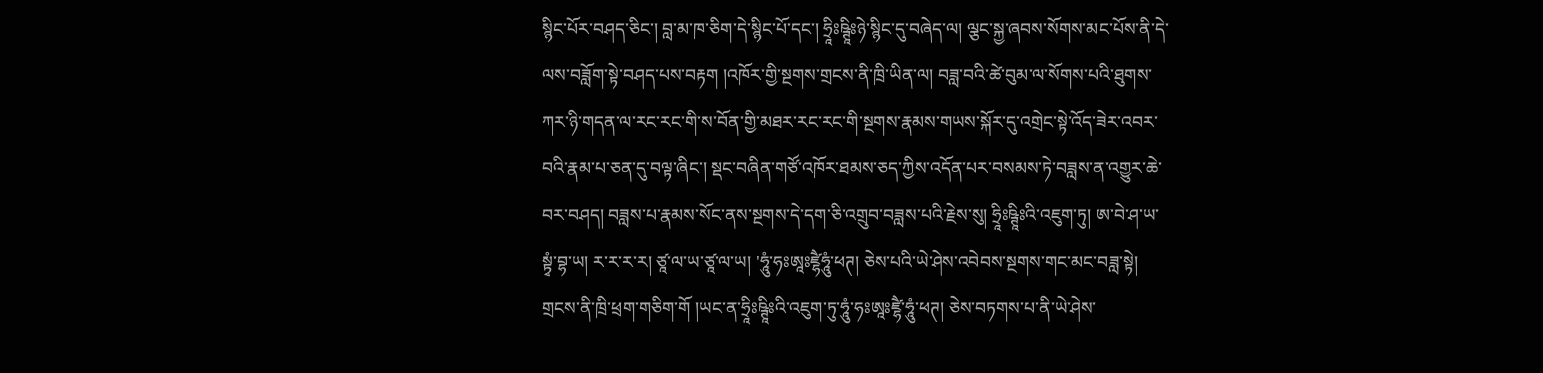སྙིང་པོར་བཤད་ཅིང་། བླ་མ་ཁ་ཅིག་དེ་སྙིང་པོ་དང་། ཧྲཱིཿཥྚཱིཿཉེ་སྙིང་དུ་བཞེད་ལ། ལྕང་སྐྱ་ཞབས་སོགས་མང་པོས་ནི་དེ་ལས་བཟློག་སྟེ་བཤད་པས་བརྟག །འཁོར་གྱི་སྔགས་གྲངས་ནི་ཁྲི་ཡིན་ལ། བཟླ་བའི་ཚེ་བུམ་ལ་སོགས་པའི་ཐུགས་ཀར་ཉི་གདན་ལ་རང་རང་གི་ས་བོན་གྱི་མཐར་རང་རང་གི་སྔགས་རྣམས་གཡས་སྐོར་དུ་འགྲེང་སྟེ་འོད་ཟེར་འབར་བའི་རྣམ་པ་ཅན་དུ་བལྟ་ཞིང་། སྡང་བཞིན་གཙོ་འཁོར་ཐམས་ཅད་ཀྱིས་འདོན་པར་བསམས་ཏེ་བཟླས་ན་འགྱུར་ཆེ་བར་བཤད། བཟླས་པ་རྣམས་སོང་ནས་སྔགས་དེ་དག་ཅི་འགྲུབ་བཟླས་པའི་རྗེས་སུ། ཧྲཱིཿཥྚཱིཿའི་འཇུག་ཏུ། ཨ་བེ་ཤ་ཡ་སྟྭཾ་བྷ་ཡ། ར་ར་ར་ར། ཙཱ་ལ་ཡ་ཙཱ་ལ་ཡ། 'ཧཱུཾ་ཧཿཨཱཿཛྷཻཧཱུཾ་ཕཊ། ཅེས་པའི་ཡེ་ཤེས་འབེབས་སྔགས་གང་མང་བཟླ་སྟེ། གྲངས་ནི་ཁྲི་ཕྲག་གཅིག་གོ །ཡང་ན་ཧྲཱིཿཥྚཱིཿའི་འཇུག་ཏུ་ཧཱུཾ་ཧཿཨཱཿཛྷཻ་ཧཱུཾ་ཕཊ། ཅེས་བཏགས་པ་ནི་ཡེ་ཤེས་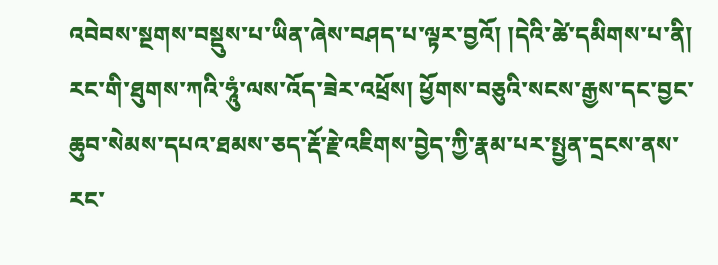འབེབས་སྔགས་བསྡུས་པ་ཡིན་ཞེས་བཤད་པ་ལྟར་བྱའོ། །དེའི་ཚེ་དམིགས་པ་ནི། རང་གི་ཐུགས་ཀའི་ཧཱུཾ་ལས་འོད་ཟེར་འཕྲོས། ཕྱོགས་བཅུའི་སངས་རྒྱས་དང་བྱང་ཆུབ་སེམས་དཔའ་ཐམས་ཅད་རྡོ་རྗེ་འཇིགས་བྱེད་ཀྱི་རྣམ་པར་སྤྱན་དྲངས་ནས་རང་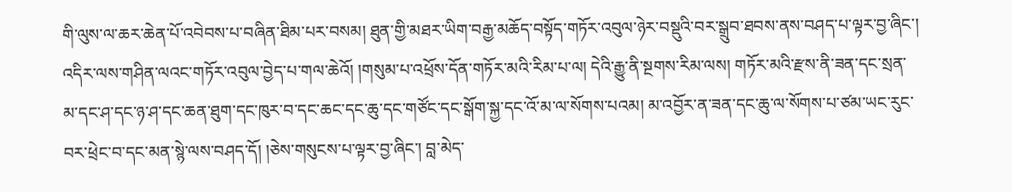གི་ལུས་ལ་ཆར་ཆེན་པོ་འབེབས་པ་བཞིན་ཐིམ་པར་བསམ། ཐུན་གྱི་མཐར་ཡིག་བརྒྱ་མཆོད་བསྟོད་གཏོར་འབུལ་ཉེར་བསྡུའི་བར་སྒྲུབ་ཐབས་ནས་བཤད་པ་ལྟར་བྱ་ཞིང་། འདིར་ལས་གཤིན་ལའང་གཏོར་འབུལ་བྱེད་པ་གལ་ཆེའོ། །གསུམ་པ་འཕྲོས་དོན་གཏོར་མའི་རིམ་པ་ལ། དེའི་རྒྱུ་ནི་སྔགས་རིམ་ལས། གཏོར་མའི་རྫས་ནི་ཟན་དང་སྲན་མ་དང་ཤ་དང་ཉ་ཤ་དང་ཆན་ཐུག་དང་ཁུར་བ་དང་ཆང་དང་ཆུ་དང་གཙོང་དང་སྒོག་སྐྱ་དང་འོ་མ་ལ་སོགས་པའམ། མ་འབྱོར་ན་ཟན་དང་ཆུ་ལ་སོགས་པ་ཙམ་ཡང་རུང་བར་ཕྲེང་བ་དང་མན་སྙེ་ལས་བཤད་དོ། །ཅེས་གསུངས་པ་ལྟར་བྱ་ཞིང་། བླ་མེད་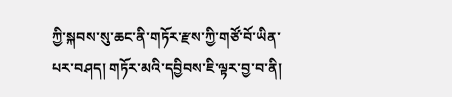ཀྱི་སྐབས་སུ་ཆང་ནི་གཏོར་རྫས་ཀྱི་གཙོ་བོ་ཡིན་པར་བཤད། གཏོར་མའི་དབྱིབས་ཇི་ལྟར་བྱ་བ་ནི།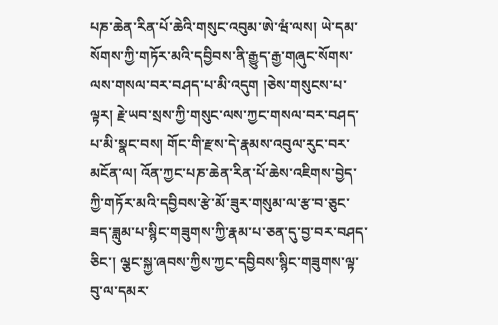པཎ་ཆེན་རིན་པོ་ཆེའི་གསུང་འབུམ་ཨེ་ཝཾ་ལས། ཡེ་དམ་སོགས་ཀྱི་གཏོར་མའི་དབྱིབས་ནི་རྒྱུད་རྒྱ་གཞུང་སོགས་ལས་གསལ་བར་བཤད་པ་མི་འདུག །ཅེས་གསུངས་པ་ལྟར། རྗེ་ཡབ་སྲས་ཀྱི་གསུང་ལས་ཀྱང་གསལ་བར་བཤད་པ་མི་སྣང་བས། གོང་གི་རྫས་དེ་རྣམས་འབུལ་རུང་བར་མངོན་ལ། འོན་ཀྱང་པཎ་ཆེན་རིན་པོ་ཆེས་འཇིགས་བྱེད་ཀྱི་གཏོར་མའི་དབྱིབས་རྩེ་མོ་ཟུར་གསུམ་ལ་རྩ་བ་ཅུང་ཟད་ཟླུམ་པ་སྙིང་གཟུགས་ཀྱི་རྣམ་པ་ཅན་དུ་བྱ་བར་བཤད་ཅིང་། ལྕང་སྐྱ་ཞབས་ཀྱིས་ཀྱང་དབྱིབས་སྙིང་གཟུགས་ལྟ་བུ་ལ་དམར་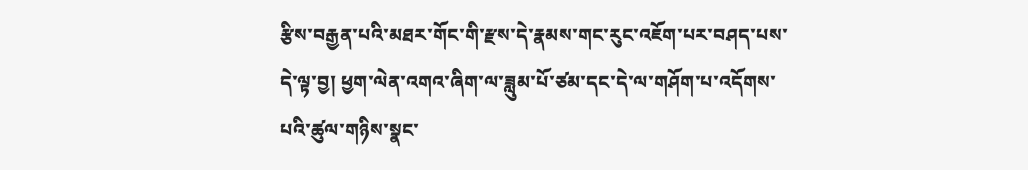རྩིས་བརྒྱན་པའི་མཐར་གོང་གི་རྫས་དེ་རྣམས་གང་རུང་འཇོག་པར་བཤད་པས་དེ་ལྟ་བྱ། ཕྱག་ལེན་འགའ་ཞིག་ལ་ཟླུམ་པོ་ཙམ་དང་དེ་ལ་གཤོག་པ་འདོགས་པའི་ཚུལ་གཉིས་སྣང་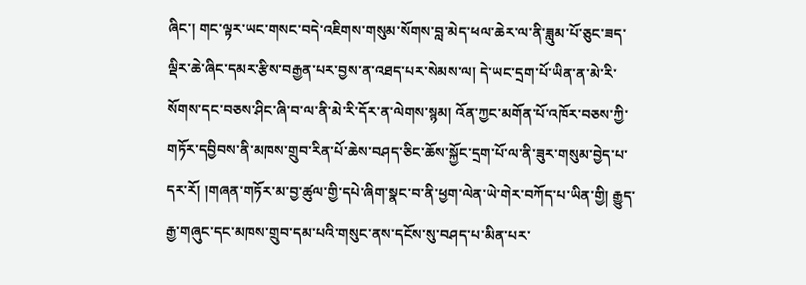ཞིང་། གང་ལྟར་ཡང་གསང་བདེ་འཇིགས་གསུམ་སོགས་བླ་མེད་ཕལ་ཆེར་ལ་ནི་ཟླུམ་པོ་ཅུང་ཟད་ལྡིར་ཆེ་ཞིང་དམར་རྩིས་བརྒྱན་པར་བྱས་ན་འཐད་པར་སེམས་ལ། དེ་ཡང་དྲག་པོ་ཡིན་ན་མེ་རི་སོགས་དང་བཅས་ཤིང་ཞི་བ་ལ་ནི་མེ་རི་དོར་ན་ལེགས་སྙམ། འོན་ཀྱང་མགོན་པོ་འཁོར་བཅས་ཀྱི་གཏོར་དབྱིབས་ནི་མཁས་གྲུབ་རིན་པོ་ཆེས་བཤད་ཅིང་ཆོས་སྐྱོང་དྲག་པོ་ལ་ནི་ཟུར་གསུམ་བྱེད་པ་དར་རོ། །གཞན་གཏོར་མ་བྱ་ཚུལ་གྱི་དཔེ་ཞིག་སྣང་བ་ནི་ཕྱག་ལེན་ཡེ་གེར་བཀོད་པ་ཡིན་གྱི། རྒྱུད་རྒྱ་གཞུང་དང་མཁས་གྲུབ་དམ་པའི་གསུང་ནས་དངོས་སུ་བཤད་པ་མིན་པར་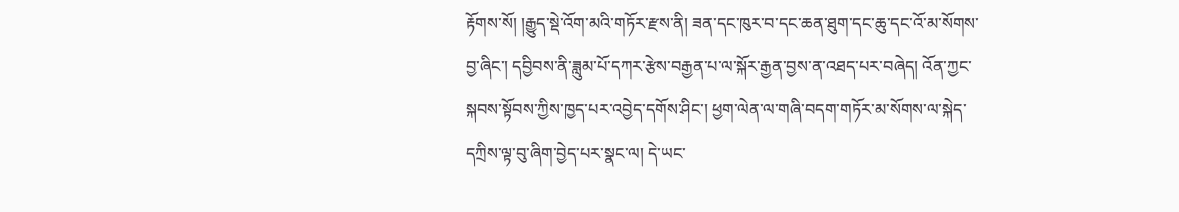རྟོགས་སོ། །རྒྱུད་སྡེ་འོག་མའི་གཏོར་རྫས་ནི། ཟན་དང་ཁུར་བ་དང་ཆན་ཐུག་དང་ཆུ་དང་འོ་མ་སོགས་བྱ་ཞིང་། དབྱིབས་ནི་ཟླུམ་པོ་དཀར་རྩེས་བརྒྱན་པ་ལ་སྐོར་རྒྱན་བྱས་ན་འཐད་པར་བཞེད། འོན་ཀྱང་སྐབས་སྟོབས་ཀྱིས་ཁྱད་པར་འབྱེད་དགོས་ཤིང་། ཕྱག་ལེན་ལ་གཞི་བདག་གཏོར་མ་སོགས་ལ་སྐེད་དཀྲིས་ལྟ་བུ་ཞིག་བྱེད་པར་སྣང་ལ། དེ་ཡང་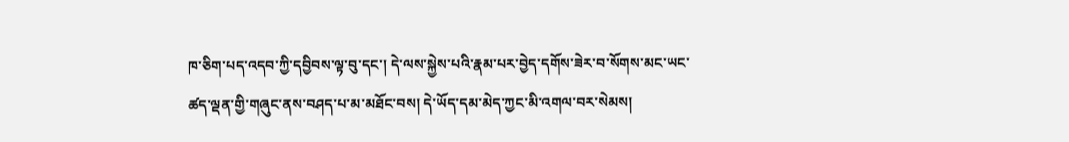ཁ་ཅིག་པད་འདབ་ཀྱི་དབྱིབས་ལྟ་བུ་དང་། དེ་ལས་སྐྱེས་པའི་རྣམ་པར་བྱེད་དགོས་ཟེར་བ་སོགས་མང་ཡང་ཚད་ལྡན་གྱི་གཞུང་ནས་བཤད་པ་མ་མཐོང་བས། དེ་ཡོད་དམ་མེད་ཀྱང་མི་འགལ་བར་སེམས།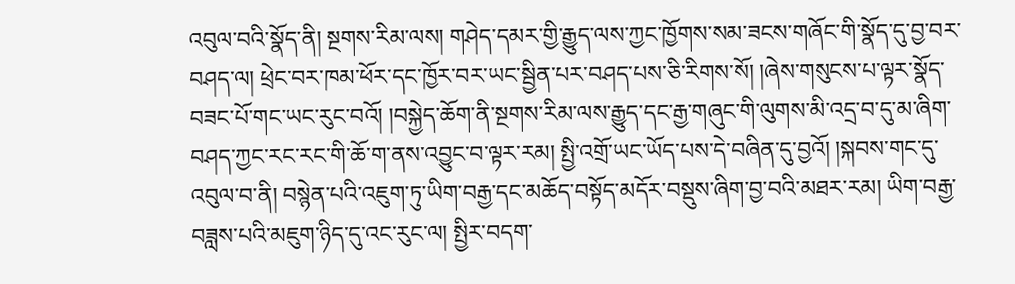འབུལ་བའི་སྣོད་ནི། སྔགས་རིམ་ལས། གཤེད་དམར་གྱི་རྒྱུད་ལས་ཀྱང་ཁྱོགས་སམ་ཟངས་གཞོང་གི་སྣོད་དུ་བྱ་བར་བཤད་ལ། ཕྲེང་བར་ཁམ་ཕོར་དང་ཁྱོར་བར་ཡང་སྦྱིན་པར་བཤད་པས་ཅི་རིགས་སོ། །ཞེས་གསུངས་པ་ལྟར་སྣོད་བཟང་པོ་གང་ཡང་རུང་བའོ། །བསྐྱེད་ཆོག་ནི་སྔགས་རིམ་ལས་རྒྱུད་དང་རྒྱ་གཞུང་གི་ལུགས་མི་འདྲ་བ་དུ་མ་ཞིག་བཤད་ཀྱང་རང་རང་གི་ཆོ་ག་ནས་འབྱུང་བ་ལྟར་རམ། སྤྱི་འགྲོ་ཡང་ཡོད་པས་དེ་བཞིན་དུ་བྱའོ། །སྐབས་གང་དུ་འབུལ་བ་ནི། བསྙེན་པའི་འཇུག་ཏུ་ཡིག་བརྒྱ་དང་མཆོད་བསྟོད་མདོར་བསྡུས་ཞིག་བྱ་བའི་མཐར་རམ། ཡིག་བརྒྱ་བཟླས་པའི་མཇུག་ཉིད་དུ་འང་རུང་ལ། སྤྱིར་བདག་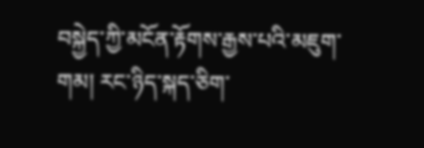བསྐྱེད་ཀྱི་མངོན་རྟོགས་རྒྱས་པའི་མཇུག་གམ། རང་ཉིད་སྐད་ཅིག་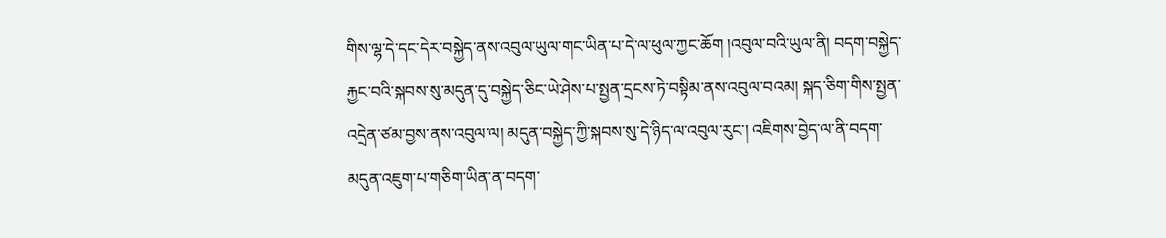གིས་ལྷ་དེ་དང་དེར་བསྐྱེད་ནས་འབུལ་ཡུལ་གང་ཡིན་པ་དེ་ལ་ཕུལ་ཀྱང་ཆོག །འབུལ་བའི་ཡུལ་ནི། བདག་བསྐྱེད་རྐྱང་བའི་སྐབས་སུ་མདུན་དུ་བསྐྱེད་ཅིང་ཡེ་ཤེས་པ་སྤྱན་དྲངས་ཏེ་བསྟིམ་ནས་འབུལ་བའམ། སྐད་ཅིག་གིས་སྤྱན་འདྲེན་ཙམ་བྱས་ནས་འབུལ་ལ། མདུན་བསྐྱེད་ཀྱི་སྐབས་སུ་དེ་ཉིད་ལ་འབུལ་རུང་། འཇིགས་བྱེད་ལ་ནི་བདག་མདུན་འཇུག་པ་གཅིག་ཡིན་ན་བདག་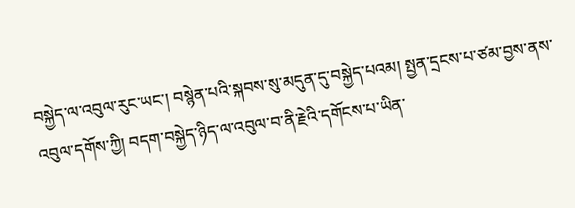བསྐྱེད་ལ་འབུལ་རུང་ཡང་། བསྙེན་པའི་སྐབས་སུ་མདུན་དུ་བསྐྱེད་པའམ། སྤྱན་དྲངས་པ་ཙམ་བྱས་ནས་འབུལ་དགོས་ཀྱི། བདག་བསྐྱེད་ཉིད་ལ་འབུལ་བ་ནི་རྗེའི་དགོངས་པ་ཡིན་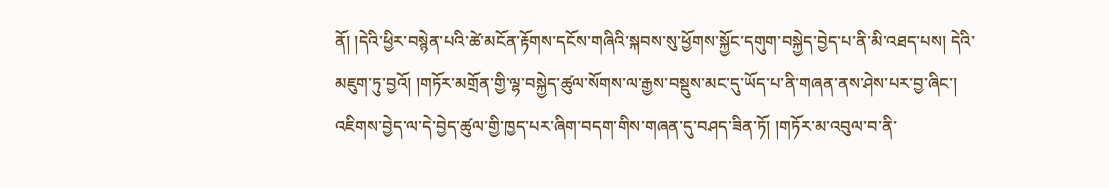ནོ། །དེའི་ཕྱིར་བསྙེན་པའི་ཚེ་མངོན་རྟོགས་དངོས་གཞིའི་སྐབས་སུ་ཕྱོགས་སྐྱོང་དགུག་བསྐྱེད་བྱེད་པ་ནི་མི་འཐད་པས། དེའི་མཇུག་ཏུ་བྱའོ། །གཏོར་མགྲོན་གྱི་ལྷ་བསྐྱེད་ཚུལ་སོགས་ལ་རྒྱས་བསྡུས་མང་དུ་ཡོད་པ་ནི་གཞན་ནས་ཤེས་པར་བྱ་ཞིང་། འཇིགས་བྱེད་ལ་དེ་བྱེད་ཚུལ་གྱི་ཁྱད་པར་ཞིག་བདག་གིས་གཞན་དུ་བཤད་ཟིན་ཏོ། །གཏོར་མ་འབུལ་བ་ནི་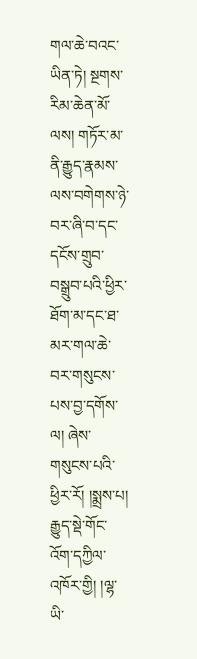གལ་ཆེ་བའང་ཡིན་ཏེ། སྔགས་རིམ་ཆེན་མོ་ལས། གཏོར་མ་ནི་རྒྱུད་རྣམས་ལས་བགེགས་ཉེ་བར་ཞི་བ་དང་དངོས་གྲུབ་བསྒྲུབ་པའི་ཕྱིར་ཐོག་མ་དང་ཐ་མར་གལ་ཆེ་བར་གསུངས་པས་བྱ་དགོས་ལ། ཞེས་གསུངས་པའི་ཕྱིར་རོ། །སྨྲས་པ། རྒྱུད་སྡེ་གོང་འོག་དཀྱིལ་འཁོར་གྱི། །ལྷ་ཡི་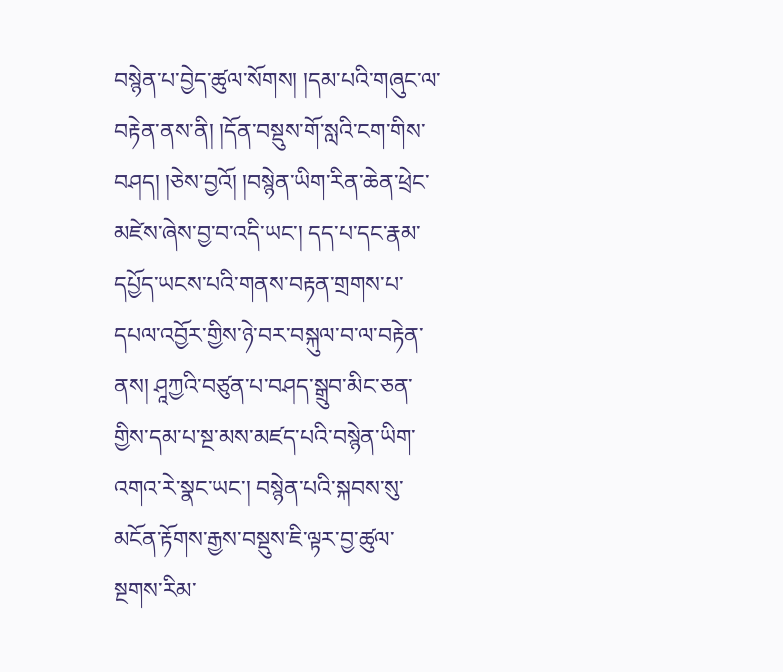བསྙེན་པ་བྱེད་ཚུལ་སོགས། །དམ་པའི་གཞུང་ལ་བརྟེན་ནས་ནི། །དོན་བསྡུས་གོ་སླའི་ངག་གིས་བཤད། །ཅེས་བྱའོ། །བསྙེན་ཡིག་རིན་ཆེན་ཕྲེང་མཛེས་ཞེས་བྱ་བ་འདི་ཡང་། དད་པ་དང་རྣམ་དཔྱོད་ཡངས་པའི་གནས་བརྟན་གྲགས་པ་དཔལ་འབྱོར་གྱིས་ཉེ་བར་བསྐུལ་བ་ལ་བརྟེན་ནས། ཤཱཀྱའི་བཙུན་པ་བཤད་སྒྲུབ་མིང་ཅན་གྱིས་དམ་པ་སྔ་མས་མཛད་པའི་བསྙེན་ཡིག་འགའ་རེ་སྣང་ཡང་། བསྙེན་པའི་སྐབས་སུ་མངོན་རྟོགས་རྒྱས་བསྡུས་ཇི་ལྟར་བྱ་ཚུལ་སྔགས་རིམ་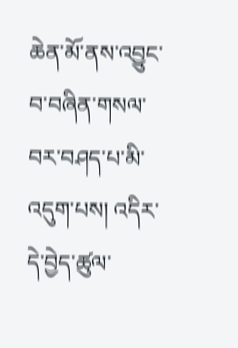ཆེན་མོ་ནས་འབྱུང་བ་བཞིན་གསལ་བར་བཤད་པ་མི་འདུག་པས། འདིར་དེ་བྱེད་ཚུལ་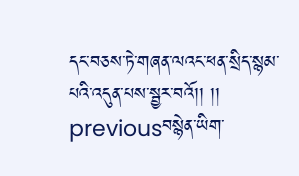དང་བཅས་ཏེ་གཞན་ལའང་ཕན་སྲིད་སྙམ་པའི་འདུན་པས་སྦྱར་བའོ།། །།
previousབསྙེན་ཡིག་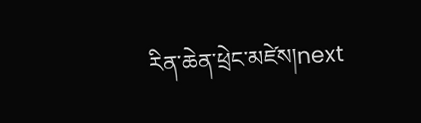རིན་ཆེན་ཕྲེང་མཛེས།next